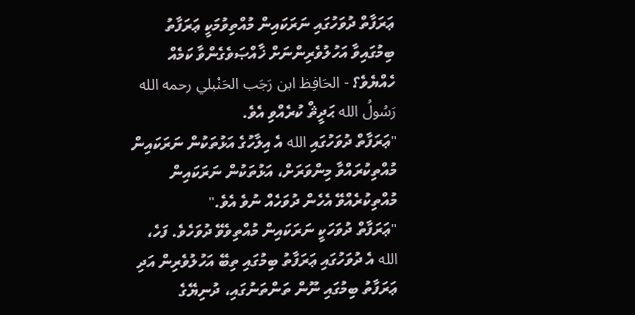ޢަރަފާތް ދުވަހުގައި ނަރަކައިން މުއްތިވުމަކީ ޢަރަފާތު ބިމުގައިވާ އަހުލުވެރިންނަށް ޚާއްޞަވެގެންވާ ކަމެއް ހެއްޔެވެ؟ - الحَافِظ ابن رَجَب الحَنْبلي رحمه الله
رَسُولُ الله ޙަދީޘް ކުރެއްވި އެވެ.
"ޢަރަފާތް ދުވަހުގައި الله އެ އިލާހުގެ އަޅުތަކުން ނަރަކައިން މުއްތިކުރައްވާ މިންވަރަށް، އަޅުތަކުން ނަރަކައިން މުއްތިކުރެއްވޭ އެހެން ދުވަހެއް ނުވެ އެވެ."
"ޢަރަފާތް ދުވަހަކީ ނަރަކައިން މުއްތިވެވޭ ދުވަހެވެ. ފަހެ، الله އެ ދުވަހުގައި ޢަރަފާތު ބިމުގައި ތިބޭ އަހުލުވެރިން އަދި ޢަރަފާތު ބިމުގައި ނޫން ތަންތަނުގައި، ދުނިޔޭގެ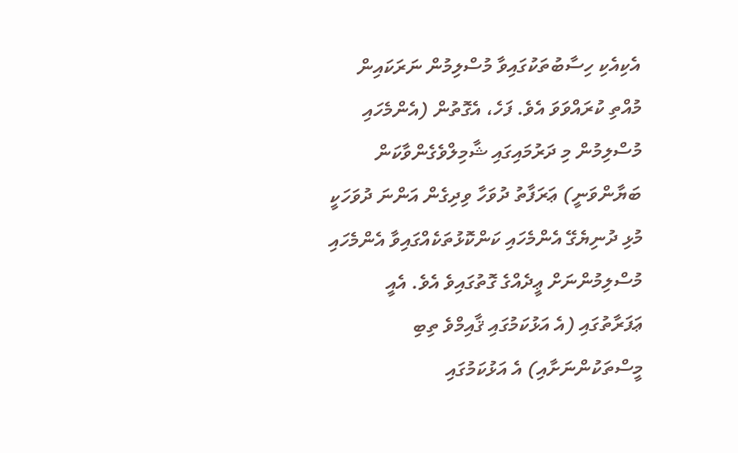އެކިއެކި ހިސާބުތަކުގައިވާ މުސްލިމުން ނަރަކައިން މުއްތި ކުރައްވަވަ އެވެ. ފަހެ، އެގޮތުން (އެންމެހައި މުސްލިމުން މި ދަރުމައިގައި ޝާމިލްވެގެންވާކަން ބަޔާންވަނީ) ޢަރަފާތު ދުވަހާ ވިދިގެން އަންނަ ދުވަހަކީ މުޅި ދުނިޔެގޭ އެންމެހައި ކަންކޮޅުތަކެއްގައިވާ އެންމެހައި މުސްލިމުންނަށް ޢީދެއްގެ ގޮތުގައިވެ އެވެ. އެއީ ޢަފަރާތުގައި (އެ އަޅުކަމުގައި ޤާއިމްވެ ތިބި މީސްތަކުންނަށާއި) އެ އަޅުކަމުގައި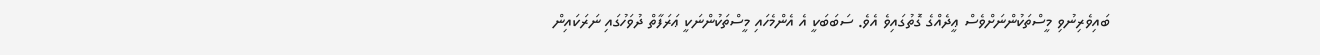ބައިވެރިނުވި މީސްތަކުންނަށްވެސް ޢީދެއްގެ ގޮތުގައިވެ އެވެ. ސަބަބަކީ އެ އެންމެހައި މީސްތަކުންނަކީ ޢަރަފާތް ދުވަހުގައި ނަރަކައިން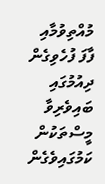މުއްތިވުމާއި ފާފަ ފުހެވިގެން ދިއުމުގައި ބައިވެރިވާ މީސްތަކުން ކަމުގައިވެގެން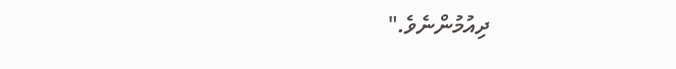ދިއުމުންނެވެ."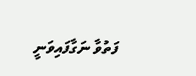ފަތުވާ ނަގާފައިވަނީ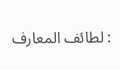: لطائف المعارف